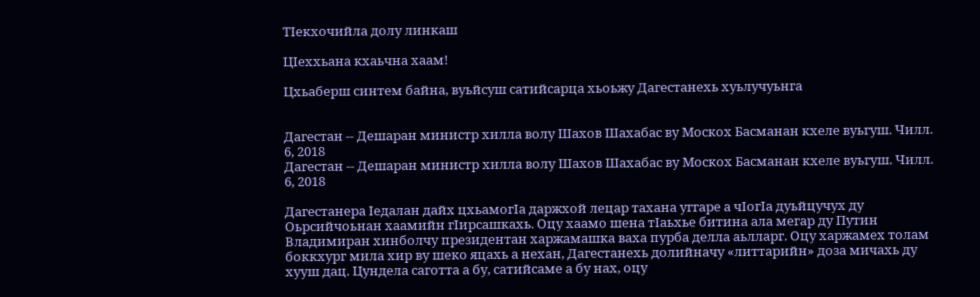ТIекхочийла долу линкаш

ЦIеххьана кхаьчна хаам!

Цхьаберш синтем байна, вуьйсуш сатийсарца хьоьжу Дагестанехь хуьлучуьнга


Дагестан -- Дешаран министр хилла волу Шахов Шахабас ву Москох Басманан кхеле вуьгуш. Чилл. 6, 2018
Дагестан -- Дешаран министр хилла волу Шахов Шахабас ву Москох Басманан кхеле вуьгуш. Чилл. 6, 2018

Дагестанера Iедалан дайх цхьамогIа даржхой лецар тахана уггаре а чIогIа дуьйцучух ду Оьрсийчоьнан хаамийн гIирсашкахь. Оцу хаамо шена тIаьхье битина ала мегар ду Путин Владимиран хинболчу президентан харжамашка ваха пурба делла аьлларг. Оцу харжамех толам боккхург мила хир ву шеко яцахь а нехан, Дагестанехь долийначу «литтарийн» доза мичахь ду хууш дац. Цундела саготта а бу, сатийсаме а бу нах, оцу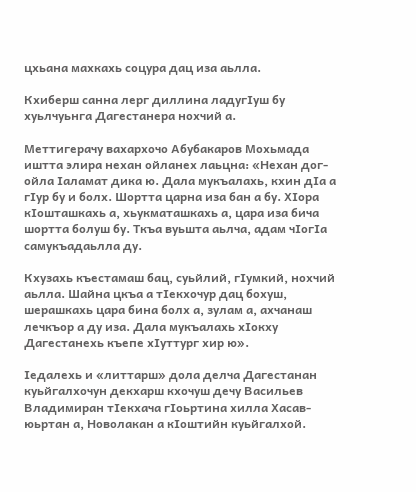цхьана махкахь соцура дац иза аьлла.

Кхиберш санна лерг диллина ладугIуш бу хуьлчуьнга Дагестанера нохчий а.

Меттигерачу вахархочо Абубакаров Мохьмада иштта элира нехан ойланех лаьцна: «Нехан дог-ойла Iаламат дика ю. Дала мукъалахь, кхин дIа а гIур бу и болх. Шортта царна иза бан а бу. ХIора кIошташкахь а, хьукматашкахь а, цара иза бича шортта болуш бу. Ткъа вуьшта аьлча, адам чIогIа самукъадаьлла ду.

Кхузахь къестамаш бац, суьйлий, гIумкий, нохчий аьлла. Шайна цкъа а тIекхочур дац бохуш, шерашкахь цара бина болх а, зулам а, ахчанаш лечкъор а ду иза. Дала мукъалахь хIокху Дагестанехь къепе хIуттург хир ю».

Iедалехь и «литтарш» дола делча Дагестанан куьйгалхочун декхарш кхочуш дечу Васильев Владимиран тIекхача гIоьртина хилла Хасав-юьртан а, Новолакан а кIоштийн куьйгалхой.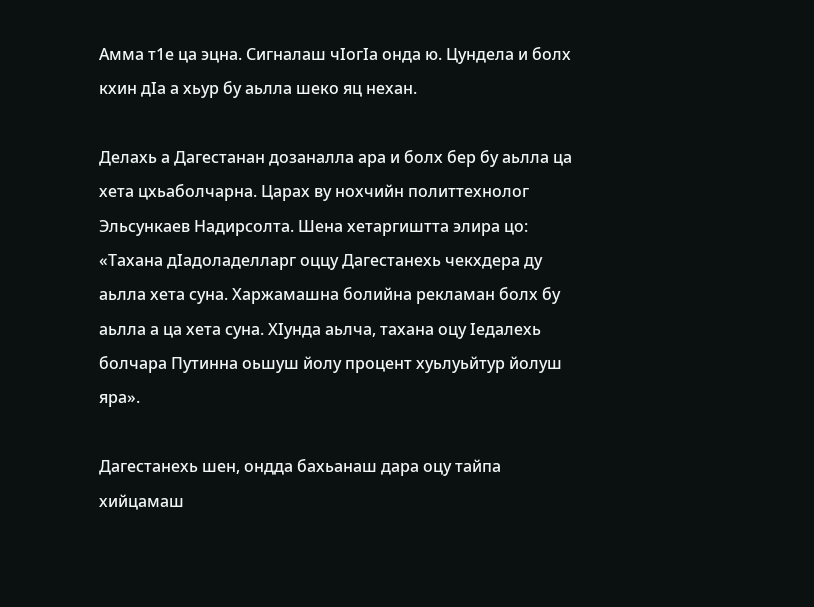Амма т1е ца эцна. Сигналаш чIогIа онда ю. Цундела и болх кхин дIа а хьур бу аьлла шеко яц нехан.

Делахь а Дагестанан дозаналла ара и болх бер бу аьлла ца хета цхьаболчарна. Царах ву нохчийн политтехнолог Эльсункаев Надирсолта. Шена хетаргиштта элира цо: «Тахана дIадоладелларг оццу Дагестанехь чекхдера ду аьлла хета суна. Харжамашна болийна рекламан болх бу аьлла а ца хета суна. ХIунда аьлча, тахана оцу Iедалехь болчара Путинна оьшуш йолу процент хуьлуьйтур йолуш яра».

Дагестанехь шен, ондда бахьанаш дара оцу тайпа хийцамаш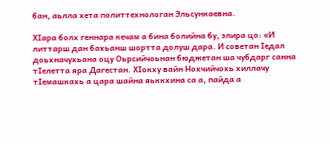бан, аьлла хета политтехнологан Эльсункаевна.

ХIара болх геннара кечам а бина болийна бу, элира цо: «И литтарш дан бахьанш шортта долуш дара. И советан Iедал доьхначухьана оцу Оьрсийчоьнан бюджетан ша чубдарг санна тIелетта яра Дагестан. ХIокху вайн Нохчийчохь хиллачу тIемашкахь а цара шайна яьккхина са а, пайда а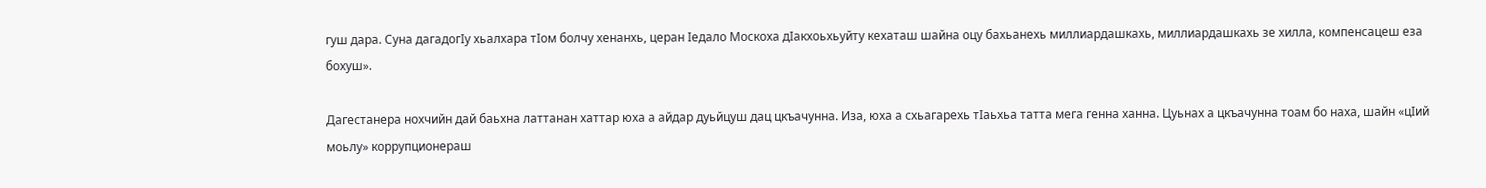гуш дара. Суна дагадогIу хьалхара тIом болчу хенанхь, церан Iедало Москоха дIакхоьхьуйту кехаташ шайна оцу бахьанехь миллиардашкахь, миллиардашкахь зе хилла, компенсацеш еза бохуш».

Дагестанера нохчийн дай баьхна латтанан хаттар юха а айдар дуьйцуш дац цкъачунна. Иза, юха а схьагарехь тIаьхьа татта мега генна ханна. Цуьнах а цкъачунна тоам бо наха, шайн «цIий моьлу» коррупционераш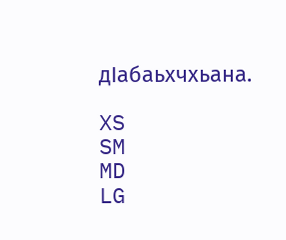дIабаьхчхьана.

XS
SM
MD
LG